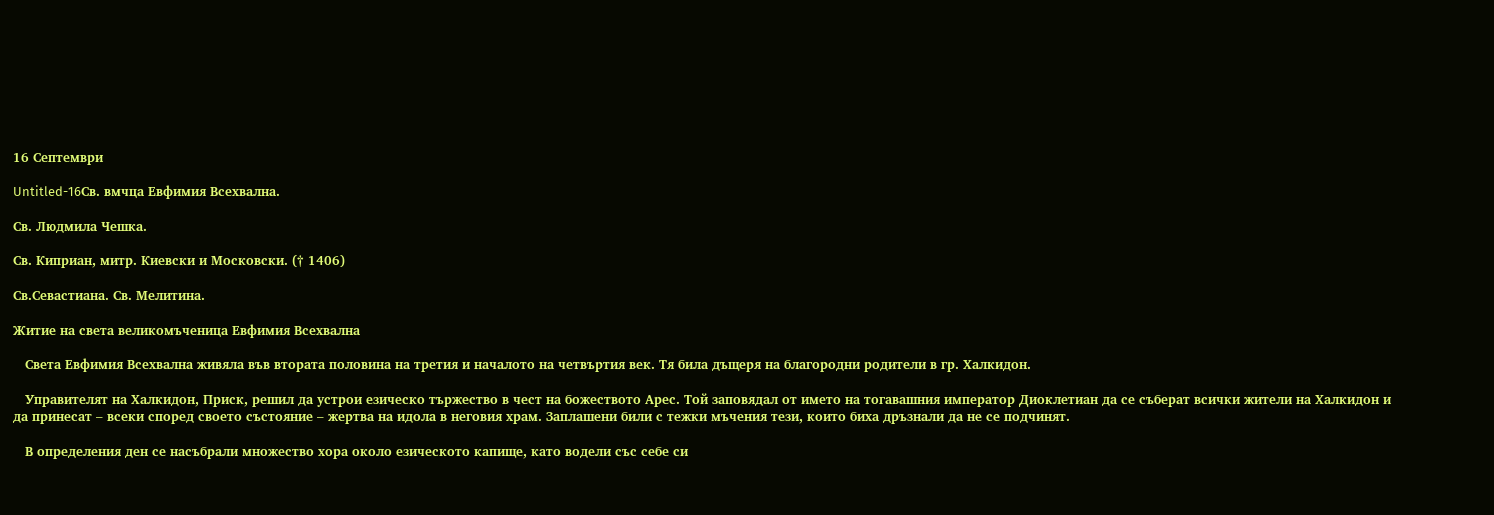16 Септември

Untitled-16Св. вмчца Евфимия Всехвална.

Св. Людмила Чешка.

Св. Киприан, митр. Киевски и Московски. († 1406)

Св.Севастиана. Св. Мелитина.

Житие на света великомъченица Евфимия Всехвална

   Света Евфимия Всехвална живяла във втората половина на третия и началото на четвъртия век. Тя била дъщеря на благородни родители в гр. Халкидон.

   Управителят на Халкидон, Приск, решил да устрои езическо тържество в чест на божеството Арес. Той заповядал от името на тогавашния император Диоклетиан да се съберат всички жители на Халкидон и да принесат – всеки според своето състояние – жертва на идола в неговия храм. Заплашени били с тежки мъчения тези, които биха дръзнали да не се подчинят.

   В определения ден се насъбрали множество хора около езическото капище, като водели със себе си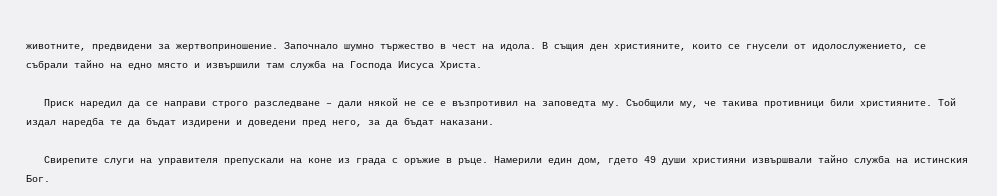животните, предвидени за жертвоприношение. Започнало шумно тържество в чест на идола. В същия ден християните, които се гнусели от идолослужението, се събрали тайно на едно място и извършили там служба на Господа Иисуса Христа.

   Приск наредил да се направи строго разследване – дали някой не се е възпротивил на заповедта му. Съобщили му, че такива противници били християните. Той издал наредба те да бъдат издирени и доведени пред него, за да бъдат наказани.

   Свирепите слуги на управителя препускали на коне из града с оръжие в ръце. Намерили един дом, гдето 49 души християни извършвали тайно служба на истинския Бог.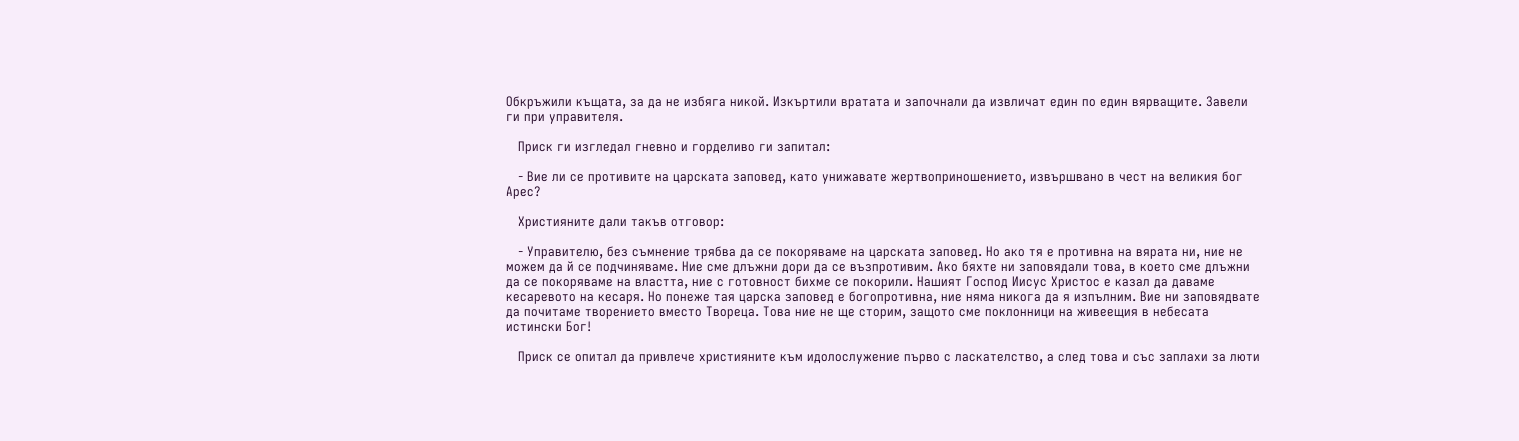Обкръжили къщата, за да не избяга никой. Изкъртили вратата и започнали да извличат един по един вярващите. Завели ги при управителя.

   Приск ги изгледал гневно и горделиво ги запитал:

   - Вие ли се противите на царската заповед, като унижавате жертвоприношението, извършвано в чест на великия бог Арес?

   Християните дали такъв отговор:

   - Управителю, без съмнение трябва да се покоряваме на царската заповед. Но ако тя е противна на вярата ни, ние не можем да й се подчиняваме. Ние сме длъжни дори да се възпротивим. Ако бяхте ни заповядали това, в което сме длъжни да се покоряваме на властта, ние с готовност бихме се покорили. Нашият Господ Иисус Христос е казал да даваме кесаревото на кесаря. Но понеже тая царска заповед е богопротивна, ние няма никога да я изпълним. Вие ни заповядвате да почитаме творението вместо Твореца. Това ние не ще сторим, защото сме поклонници на живеещия в небесата истински Бог!

   Приск се опитал да привлече християните към идолослужение първо с ласкателство, а след това и със заплахи за люти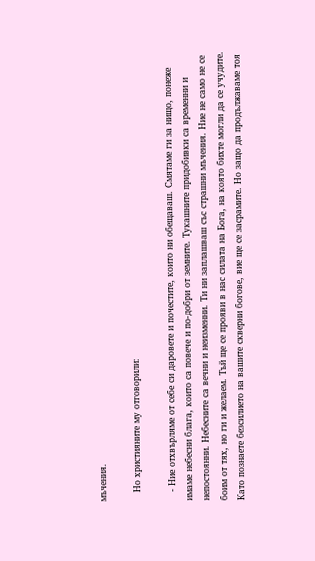мъчения.

   Но християните му отговорили:

   - Ние отхвърляме от себе си даровете и почестите, които ни обещаваш. Смятаме ги за нищо, понеже имаме небесни блага, които са повече и по-добри от земните. Тукашните придобивки са временни и непостоянни. Небесните са вечни и неизменни. Ти ни заплашваш със страшни мъчения. Ние не само не се боим от тях, но ги и желаем. Тъй ще се прояви в нас силата на Бога, на която бихте могли да се учудите. Като познаете безсилието на вашите скверни богове, вие ще се засрамите. Но защо да продължаваме тоя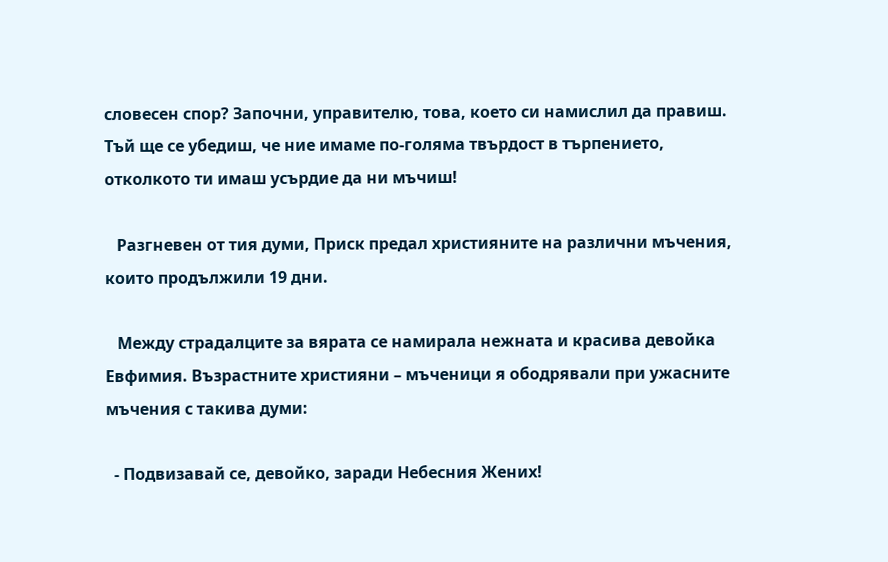словесен спор? Започни, управителю, това, което си намислил да правиш. Тъй ще се убедиш, че ние имаме по-голяма твърдост в търпението, отколкото ти имаш усърдие да ни мъчиш!

   Разгневен от тия думи, Приск предал християните на различни мъчения, които продължили 19 дни.

   Между страдалците за вярата се намирала нежната и красива девойка Евфимия. Възрастните християни – мъченици я ободрявали при ужасните мъчения с такива думи:

  - Подвизавай се, девойко, заради Небесния Жених!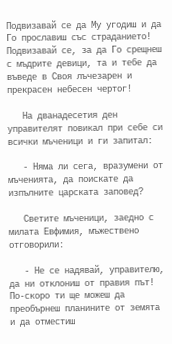Подвизавай се да Му угодиш и да Го прославиш със страданието! Подвизавай се, за да Го срещнеш с мъдрите девици, та и тебе да въведе в Своя лъчезарен и прекрасен небесен чертог!

   На дванадесетия ден управителят повикал при себе си всички мъченици и ги запитал:

   - Няма ли сега, вразумени от мъченията, да поискате да изпълните царската заповед?

   Светите мъченици, заедно с милата Евфимия, мъжествено отговорили:

   - Не се надявай, управителю, да ни отклониш от правия път! По-скоро ти ще можеш да преобърнеш планините от земята и да отместиш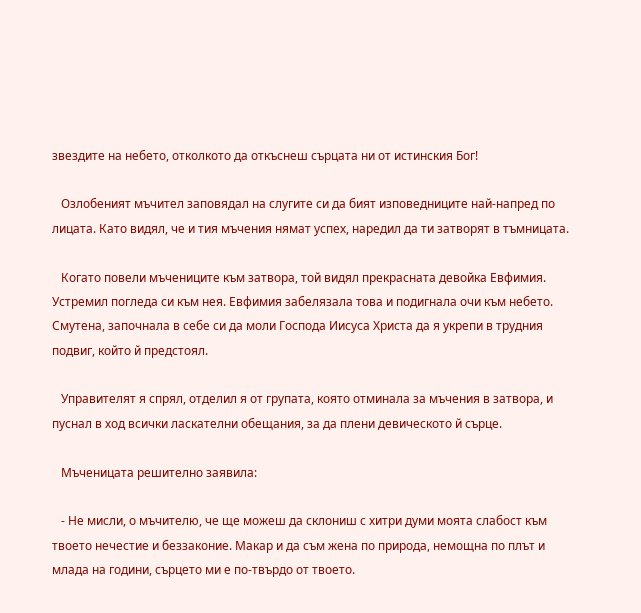звездите на небето, отколкото да откъснеш сърцата ни от истинския Бог!

   Озлобеният мъчител заповядал на слугите си да бият изповедниците най-напред по лицата. Като видял, че и тия мъчения нямат успех, наредил да ти затворят в тъмницата.

   Когато повели мъчениците към затвора, той видял прекрасната девойка Евфимия. Устремил погледа си към нея. Евфимия забелязала това и подигнала очи към небето. Смутена, започнала в себе си да моли Господа Иисуса Христа да я укрепи в трудния подвиг, който й предстоял.

   Управителят я спрял, отделил я от групата, която отминала за мъчения в затвора, и пуснал в ход всички ласкателни обещания, за да плени девическото й сърце.

   Мъченицата решително заявила:

   - Не мисли, о мъчителю, че ще можеш да склониш с хитри думи моята слабост към твоето нечестие и беззаконие. Макар и да съм жена по природа, немощна по плът и млада на години, сърцето ми е по-твърдо от твоето.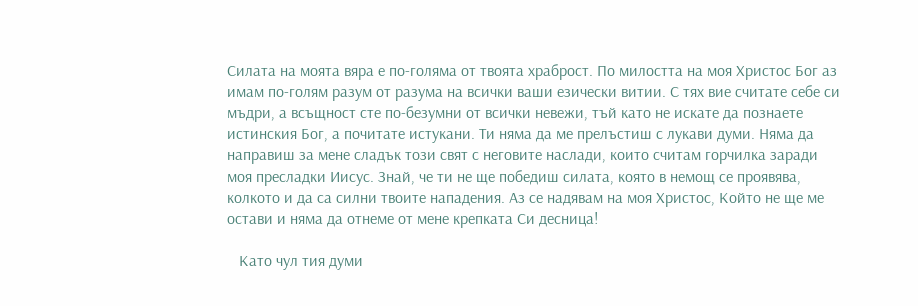Силата на моята вяра е по-голяма от твоята храброст. По милостта на моя Христос Бог аз имам по-голям разум от разума на всички ваши езически витии. С тях вие считате себе си мъдри, а всъщност сте по-безумни от всички невежи, тъй като не искате да познаете истинския Бог, а почитате истукани. Ти няма да ме прелъстиш с лукави думи. Няма да направиш за мене сладък този свят с неговите наслади, които считам горчилка заради моя пресладки Иисус. Знай, че ти не ще победиш силата, която в немощ се проявява, колкото и да са силни твоите нападения. Аз се надявам на моя Христос, Който не ще ме остави и няма да отнеме от мене крепката Си десница!

   Като чул тия думи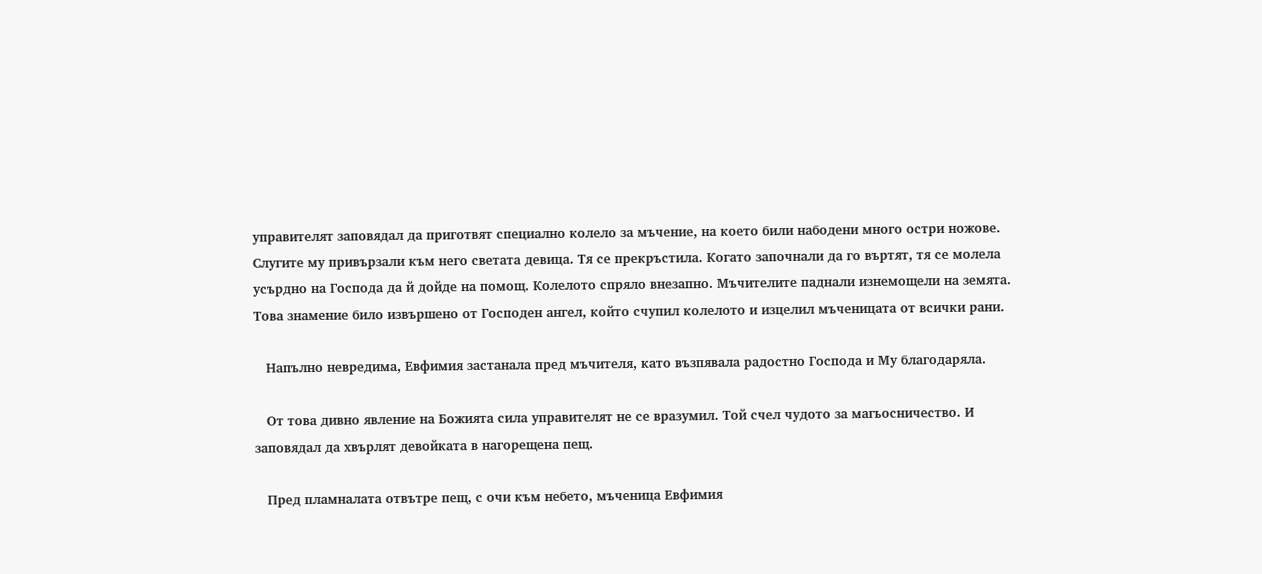управителят заповядал да приготвят специално колело за мъчение, на което били набодени много остри ножове. Слугите му привързали към него светата девица. Тя се прекръстила. Когато започнали да го въртят, тя се молела усърдно на Господа да й дойде на помощ. Колелото спряло внезапно. Мъчителите паднали изнемощели на земята. Това знамение било извършено от Господен ангел, който счупил колелото и изцелил мъченицата от всички рани.

   Напълно невредима, Евфимия застанала пред мъчителя, като възпявала радостно Господа и Му благодаряла.

   От това дивно явление на Божията сила управителят не се вразумил. Той счел чудото за магьосничество. И заповядал да хвърлят девойката в нагорещена пещ.

   Пред пламналата отвътре пещ, с очи към небето, мъченица Евфимия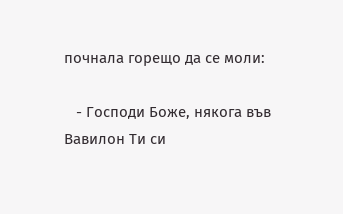почнала горещо да се моли:

   - Господи Боже, някога във Вавилон Ти си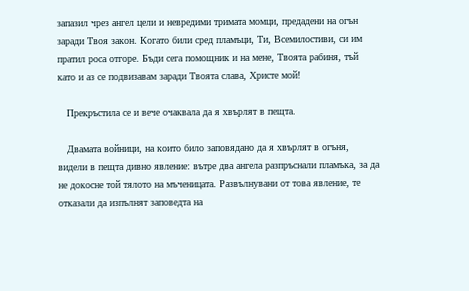запазил чрез ангел цели и невредими тримата момци, предадени на огън заради Твоя закон. Когато били сред пламъци, Ти, Всемилостиви, си им пратил роса отгоре. Бъди сега помощник и на мене, Твоята рабиня, тъй като и аз се подвизавам заради Твоята слава, Христе мой!

   Прекръстила се и вече очаквала да я хвърлят в пещта.

   Двамата войници, на които било заповядано да я хвърлят в огъня, видели в пещта дивно явление: вътре два ангела разпръснали пламъка, за да не докосне той тялото на мъченицата. Развълнувани от това явление, те отказали да изпълнят заповедта на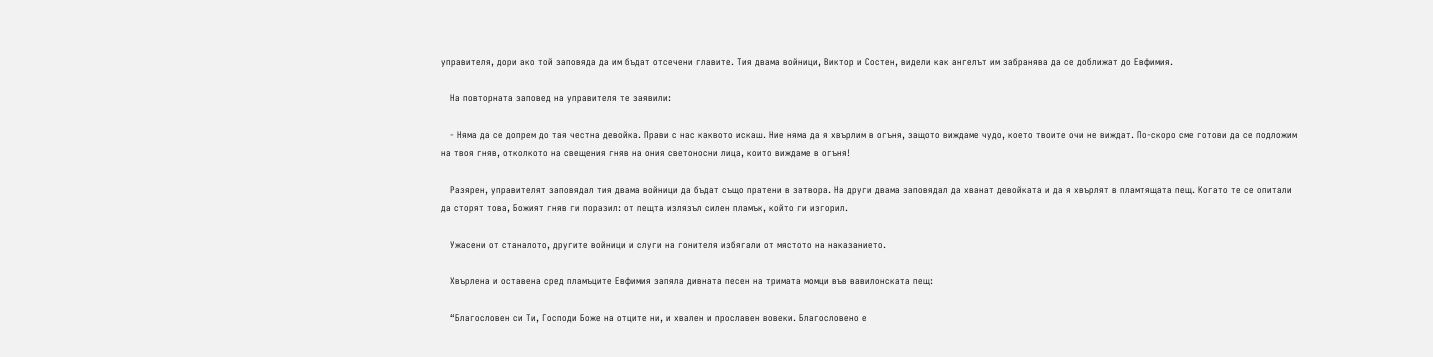управителя, дори ако той заповяда да им бъдат отсечени главите. Тия двама войници, Виктор и Состен, видели как ангелът им забранява да се доближат до Евфимия.

   На повторната заповед на управителя те заявили:

   - Няма да се допрем до тая честна девойка. Прави с нас каквото искаш. Ние няма да я хвърлим в огъня, защото виждаме чудо, което твоите очи не виждат. По-скоро сме готови да се подложим на твоя гняв, отколкото на свещения гняв на ония светоносни лица, които виждаме в огъня!

   Разярен, управителят заповядал тия двама войници да бъдат също пратени в затвора. На други двама заповядал да хванат девойката и да я хвърлят в пламтящата пещ. Когато те се опитали да сторят това, Божият гняв ги поразил: от пещта излязъл силен пламък, който ги изгорил.

   Ужасени от станалото, другите войници и слуги на гонителя избягали от мястото на наказанието.

   Хвърлена и оставена сред пламъците Евфимия запяла дивната песен на тримата момци във вавилонската пещ:

   “Благословен си Ти, Господи Боже на отците ни, и хвален и прославен вовеки. Благословено е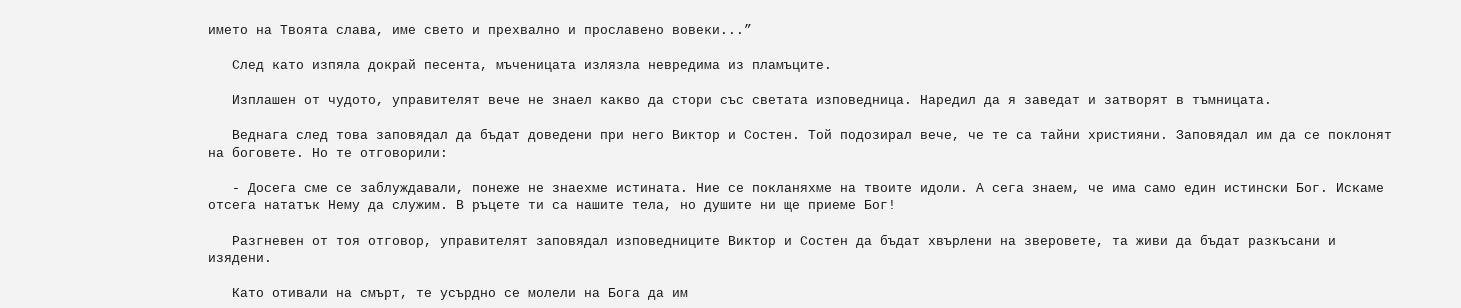името на Твоята слава, име свето и прехвално и прославено вовеки...”

   След като изпяла докрай песента, мъченицата излязла невредима из пламъците.

   Изплашен от чудото, управителят вече не знаел какво да стори със светата изповедница. Наредил да я заведат и затворят в тъмницата.

   Веднага след това заповядал да бъдат доведени при него Виктор и Состен. Той подозирал вече, че те са тайни християни. Заповядал им да се поклонят на боговете. Но те отговорили:

   - Досега сме се заблуждавали, понеже не знаехме истината. Ние се покланяхме на твоите идоли. А сега знаем, че има само един истински Бог. Искаме отсега нататък Нему да служим. В ръцете ти са нашите тела, но душите ни ще приеме Бог!

   Разгневен от тоя отговор, управителят заповядал изповедниците Виктор и Состен да бъдат хвърлени на зверовете, та живи да бъдат разкъсани и изядени.

   Като отивали на смърт, те усърдно се молели на Бога да им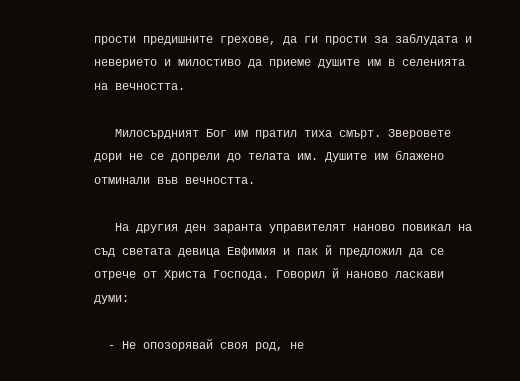прости предишните грехове, да ги прости за заблудата и неверието и милостиво да приеме душите им в селенията на вечността.

   Милосърдният Бог им пратил тиха смърт. Зверовете дори не се допрели до телата им. Душите им блажено отминали във вечността.

   На другия ден заранта управителят наново повикал на съд светата девица Евфимия и пак й предложил да се отрече от Христа Господа. Говорил й наново ласкави думи:

  - Не опозорявай своя род, не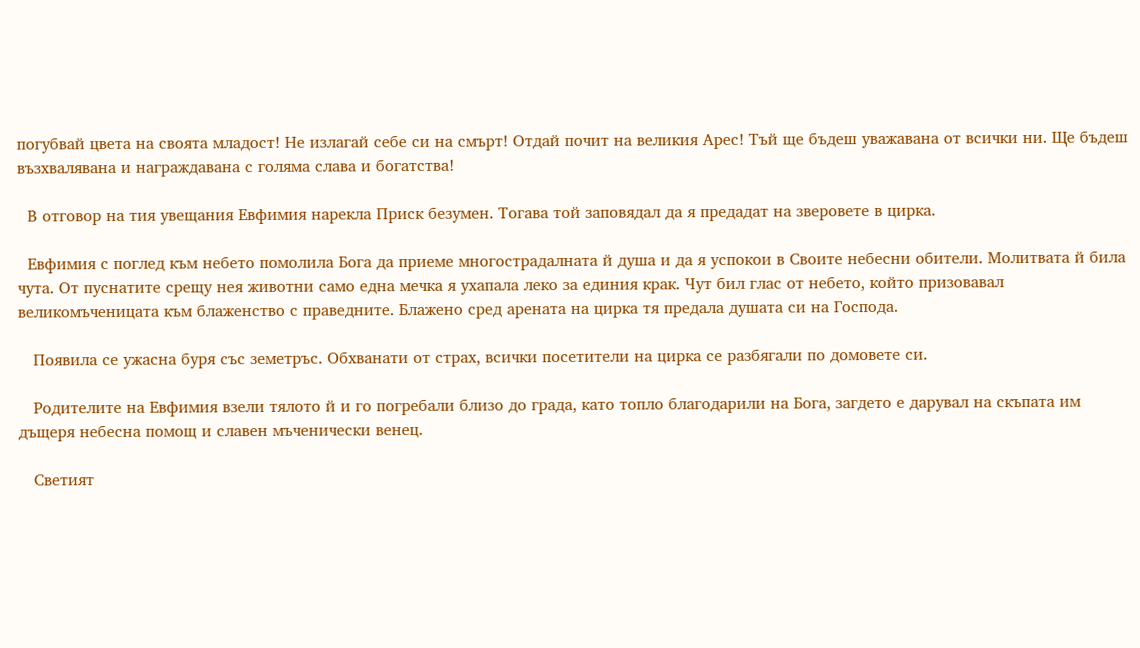погубвай цвета на своята младост! Не излагай себе си на смърт! Отдай почит на великия Арес! Тъй ще бъдеш уважавана от всички ни. Ще бъдеш възхвалявана и награждавана с голяма слава и богатства!

  В отговор на тия увещания Евфимия нарекла Приск безумен. Тогава той заповядал да я предадат на зверовете в цирка.

  Евфимия с поглед към небето помолила Бога да приеме многострадалната й душа и да я успокои в Своите небесни обители. Молитвата й била чута. От пуснатите срещу нея животни само една мечка я ухапала леко за единия крак. Чут бил глас от небето, който призовавал великомъченицата към блаженство с праведните. Блажено сред арената на цирка тя предала душата си на Господа.

   Появила се ужасна буря със земетръс. Обхванати от страх, всички посетители на цирка се разбягали по домовете си.

   Родителите на Евфимия взели тялото й и го погребали близо до града, като топло благодарили на Бога, загдето е дарувал на скъпата им дъщеря небесна помощ и славен мъченически венец.

   Светият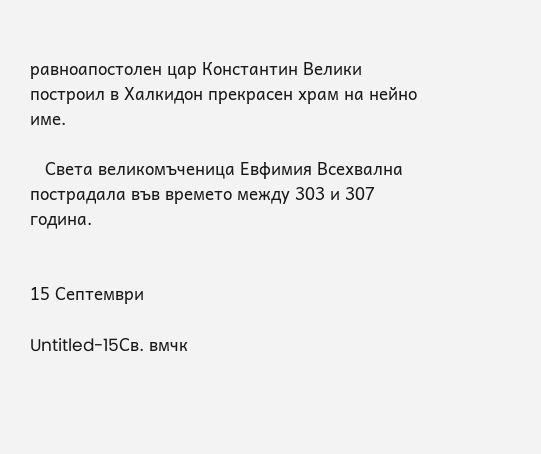равноапостолен цар Константин Велики построил в Халкидон прекрасен храм на нейно име.

   Света великомъченица Евфимия Всехвална пострадала във времето между 303 и 307 година.


15 Септември

Untitled-15Св. вмчк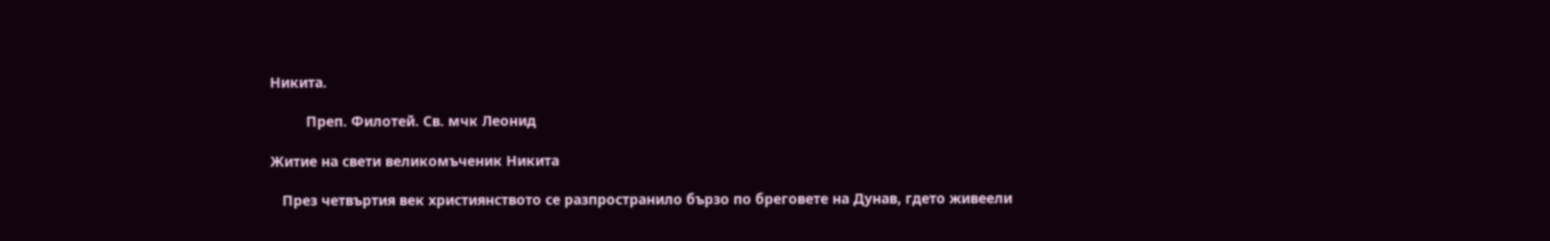Никита.

         Преп. Филотей. Св. мчк Леонид

Житие на свети великомъченик Никита

   През четвъртия век християнството се разпространило бързо по бреговете на Дунав, гдето живеели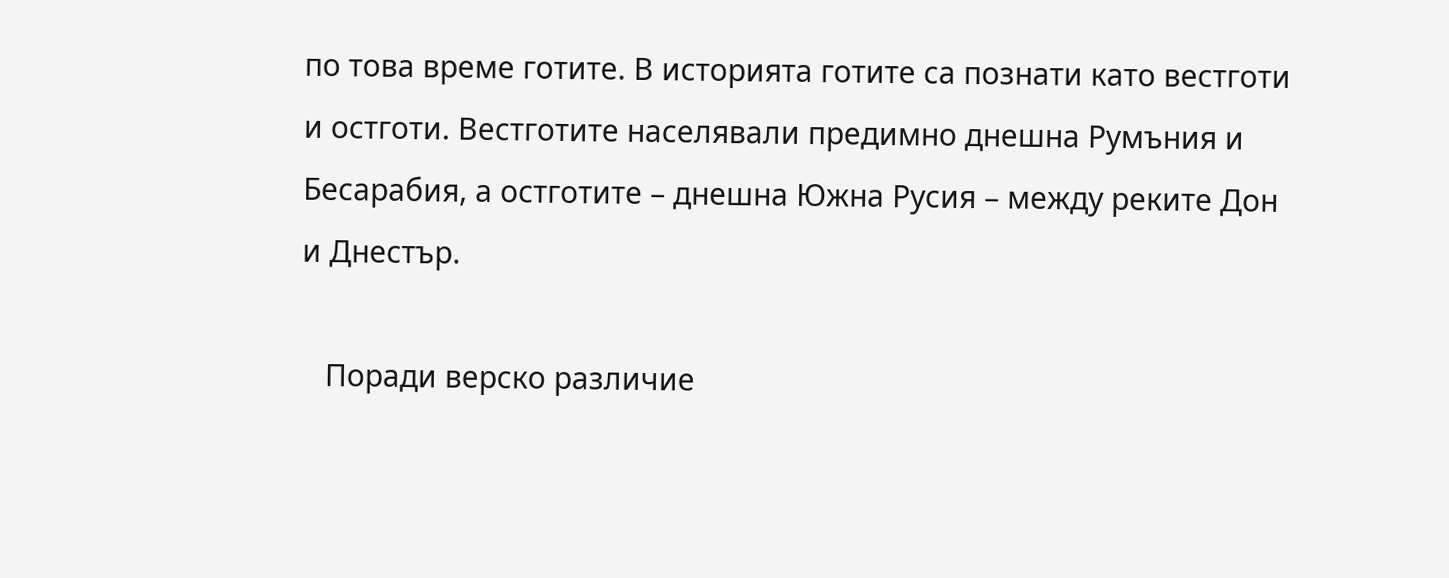по това време готите. В историята готите са познати като вестготи и остготи. Вестготите населявали предимно днешна Румъния и Бесарабия, а остготите – днешна Южна Русия – между реките Дон и Днестър.

   Поради верско различие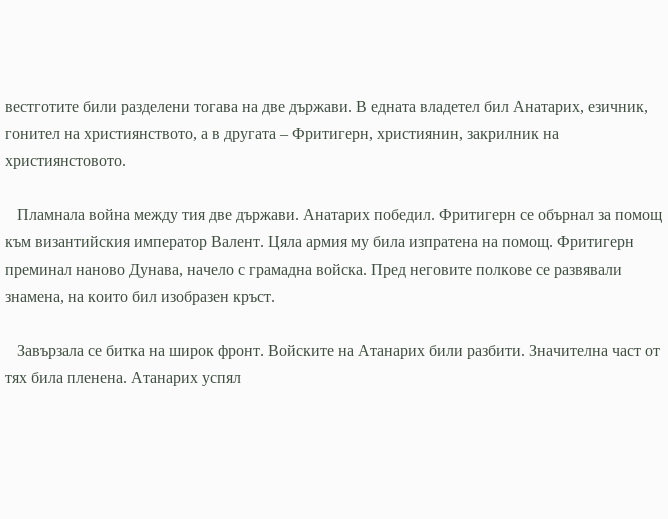вестготите били разделени тогава на две държави. В едната владетел бил Анатарих, езичник, гонител на християнството, а в другата – Фритигерн, християнин, закрилник на християнстовото.

   Пламнала война между тия две държави. Анатарих победил. Фритигерн се обърнал за помощ към византийския император Валент. Цяла армия му била изпратена на помощ. Фритигерн преминал наново Дунава, начело с грамадна войска. Пред неговите полкове се развявали знамена, на които бил изобразен кръст.

   Завързала се битка на широк фронт. Войските на Атанарих били разбити. Значителна част от тях била пленена. Атанарих успял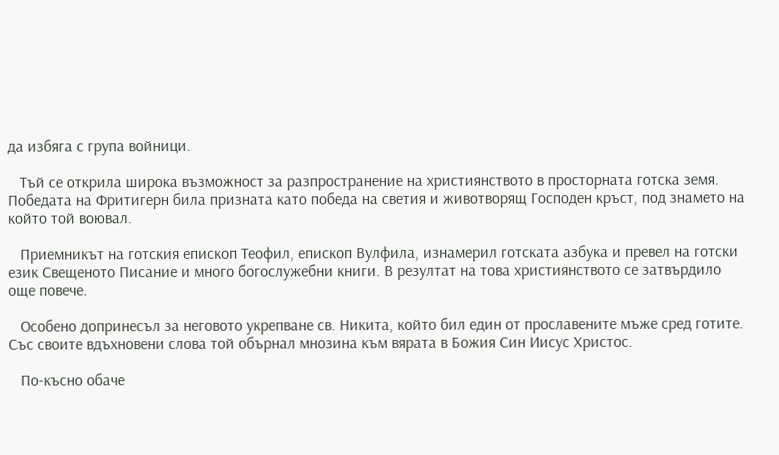да избяга с група войници.

   Тъй се открила широка възможност за разпространение на християнството в просторната готска земя. Победата на Фритигерн била призната като победа на светия и животворящ Господен кръст, под знамето на който той воювал.

   Приемникът на готския епископ Теофил, епископ Вулфила, изнамерил готската азбука и превел на готски език Свещеното Писание и много богослужебни книги. В резултат на това християнството се затвърдило още повече.

   Особено допринесъл за неговото укрепване св. Никита, който бил един от прославените мъже сред готите. Със своите вдъхновени слова той обърнал мнозина към вярата в Божия Син Иисус Христос.

   По-късно обаче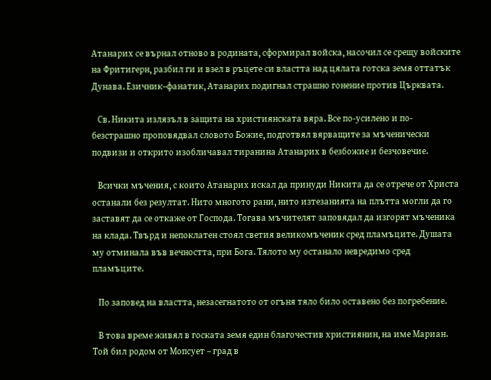Атанарих се върнал отново в родината, сформирал войска, насочил се срещу войските на Фритигерн, разбил ги и взел в ръцете си властта над цялата готска земя оттатък Дунава. Езичник–фанатик, Атанарих подигнал страшно гонение против Църквата.

   Св. Никита излязъл в защита на християнската вяра. Все по-усилено и по-безстрашно проповядвал словото Божие, подготвял вярващите за мъченически подвизи и открито изобличавал тиранина Атанарих в безбожие и безчовечие.

   Всички мъчения, с които Атанарих искал да принуди Никита да се отрече от Христа останали без резултат. Нито многото рани, нито изтезанията на плътта могли да го заставят да се откаже от Господа. Тогава мъчителят заповядал да изгорят мъченика на клада. Твърд и непоклатен стоял светия великомъченик сред пламъците. Душата му отминала във вечността, при Бога. Тялото му останало невредимо сред пламъците.

   По заповед на властта, незасегнатото от огъня тяло било оставено без погребение.

   В това време живял в госката земя един благочестив християнин, на име Мариан. Той бил родом от Мопсует – град в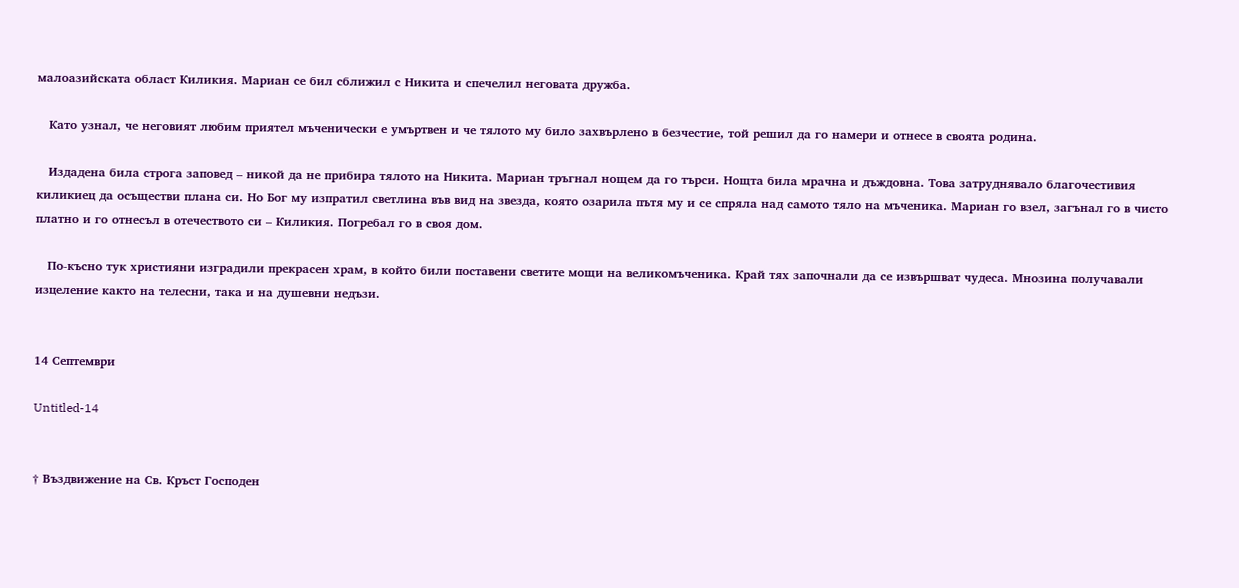малоазийската област Киликия. Мариан се бил сближил с Никита и спечелил неговата дружба.

   Като узнал, че неговият любим приятел мъченически е умъртвен и че тялото му било захвърлено в безчестие, той решил да го намери и отнесе в своята родина.

   Издадена била строга заповед – никой да не прибира тялото на Никита. Мариан тръгнал нощем да го търси. Нощта била мрачна и дъждовна. Това затруднявало благочестивия киликиец да осъществи плана си. Но Бог му изпратил светлина във вид на звезда, която озарила пътя му и се спряла над самото тяло на мъченика. Мариан го взел, загънал го в чисто платно и го отнесъл в отечеството си – Киликия. Погребал го в своя дом.

   По-късно тук християни изградили прекрасен храм, в който били поставени светите мощи на великомъченика. Край тях започнали да се извършват чудеса. Мнозина получавали изцеление както на телесни, така и на душевни недъзи.


14 Септември

Untitled-14


† Въздвижение на Св. Кръст Господен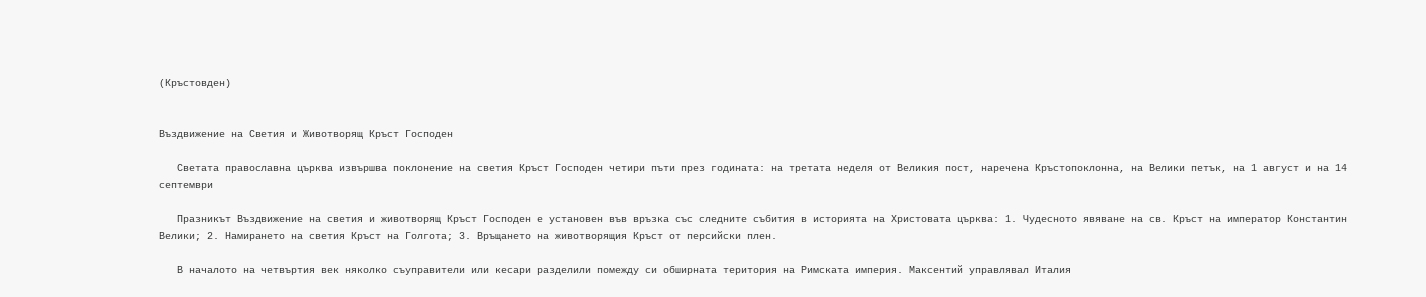(Кръстовден)


Въздвижение на Светия и Животворящ Кръст Господен

   Светата православна църква извършва поклонение на светия Кръст Господен четири пъти през годината: на третата неделя от Великия пост, наречена Кръстопоклонна, на Велики петък, на 1 август и на 14 септември

   Празникът Въздвижение на светия и животворящ Кръст Господен е установен във връзка със следните събития в историята на Христовата църква: 1. Чудесното явяване на св. Кръст на император Константин Велики; 2. Намирането на светия Кръст на Голгота; 3. Връщането на животворящия Кръст от персийски плен.

   В началото на четвъртия век няколко съуправители или кесари разделили помежду си обширната територия на Римската империя. Максентий управлявал Италия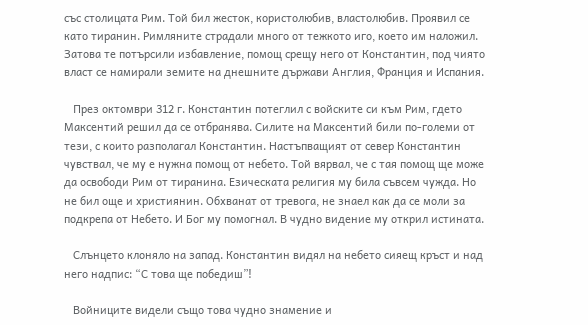със столицата Рим. Той бил жесток, користолюбив, властолюбив. Проявил се като тиранин. Римляните страдали много от тежкото иго, което им наложил. Затова те потърсили избавление, помощ срещу него от Константин, под чиято власт се намирали земите на днешните държави Англия, Франция и Испания.

   През октомври 312 г. Константин потеглил с войските си към Рим, гдето Максентий решил да се отбранява. Силите на Максентий били по-големи от тези, с които разполагал Константин. Настъпващият от север Константин чувствал, че му е нужна помощ от небето. Той вярвал, че с тая помощ ще може да освободи Рим от тиранина. Езическата религия му била съвсем чужда. Но не бил още и християнин. Обхванат от тревога, не знаел как да се моли за подкрепа от Небето. И Бог му помогнал. В чудно видение му открил истината.

   Слънцето клоняло на запад. Константин видял на небето сияещ кръст и над него надпис: “С това ще победиш”!

   Войниците видели също това чудно знамение и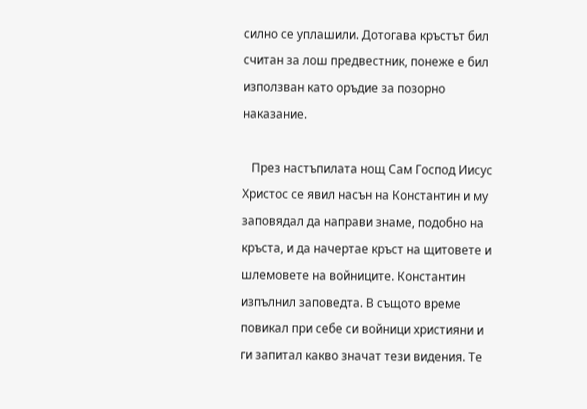силно се уплашили. Дотогава кръстът бил считан за лош предвестник, понеже е бил използван като оръдие за позорно наказание.

   През настъпилата нощ Сам Господ Иисус Христос се явил насън на Константин и му заповядал да направи знаме, подобно на кръста, и да начертае кръст на щитовете и шлемовете на войниците. Константин изпълнил заповедта. В същото време повикал при себе си войници християни и ги запитал какво значат тези видения. Те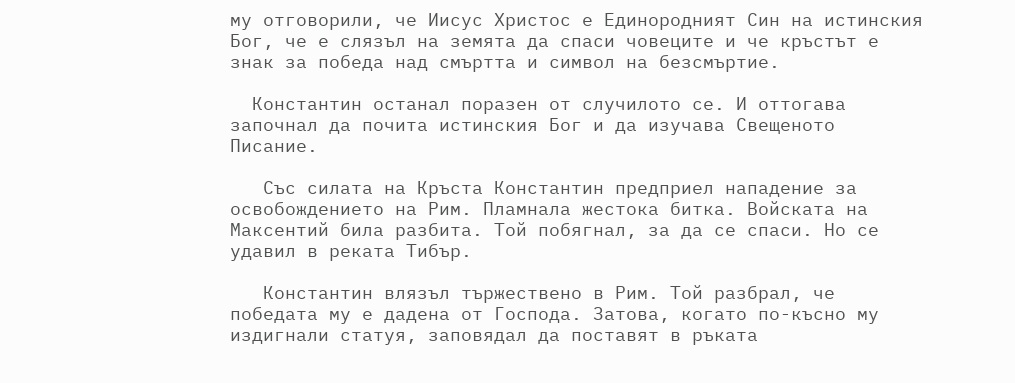му отговорили, че Иисус Христос е Единородният Син на истинския Бог, че е слязъл на земята да спаси човеците и че кръстът е знак за победа над смъртта и символ на безсмъртие.

  Константин останал поразен от случилото се. И оттогава започнал да почита истинския Бог и да изучава Свещеното Писание.

   Със силата на Кръста Константин предприел нападение за освобождението на Рим. Пламнала жестока битка. Войската на Максентий била разбита. Той побягнал, за да се спаси. Но се удавил в реката Тибър.

   Константин влязъл тържествено в Рим. Той разбрал, че победата му е дадена от Господа. Затова, когато по-късно му издигнали статуя, заповядал да поставят в ръката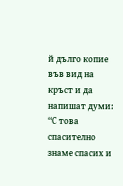й дълго копие във вид на кръст и да напишат думи: “С това спасително знаме спасих и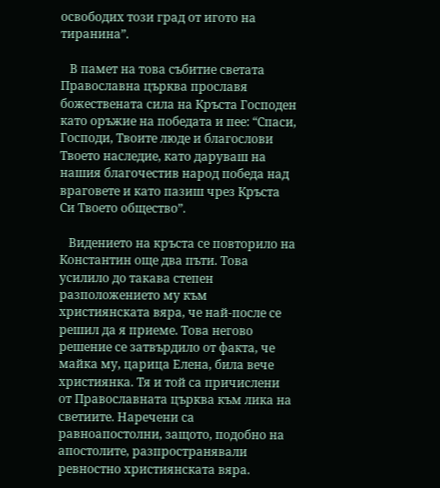освободих този град от игото на тиранина”.

   В памет на това събитие светата Православна църква прославя божествената сила на Кръста Господен като оръжие на победата и пее: “Спаси, Господи, Твоите люде и благослови Твоето наследие, като даруваш на нашия благочестив народ победа над враговете и като пазиш чрез Кръста Си Твоето общество”.

   Видението на кръста се повторило на Константин още два пъти. Това усилило до такава степен разположението му към християнската вяра, че най-после се решил да я приеме. Това негово решение се затвърдило от факта, че майка му, царица Елена, била вече християнка. Тя и той са причислени от Православната църква към лика на светиите. Наречени са равноапостолни, защото, подобно на апостолите, разпространявали ревностно християнската вяра.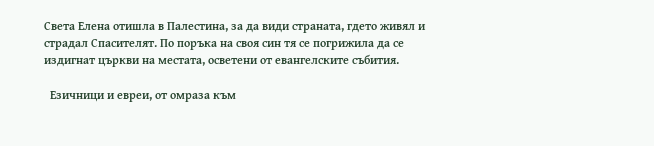Света Елена отишла в Палестина, за да види страната, гдето живял и страдал Спасителят. По поръка на своя син тя се погрижила да се издигнат църкви на местата, осветени от евангелските събития.

  Езичници и евреи, от омраза към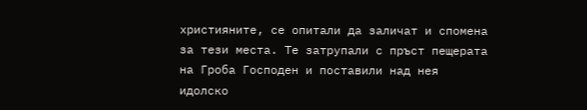християните, се опитали да заличат и спомена за тези места. Те затрупали с пръст пещерата на Гроба Господен и поставили над нея идолско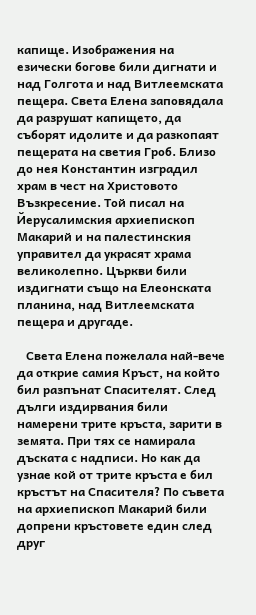капище. Изображения на езически богове били дигнати и над Голгота и над Витлеемската пещера. Света Елена заповядала да разрушат капището, да съборят идолите и да разкопаят пещерата на светия Гроб. Близо до нея Константин изградил храм в чест на Христовото Възкресение. Той писал на Йерусалимския архиепископ Макарий и на палестинския управител да украсят храма великолепно. Църкви били издигнати също на Елеонската планина, над Витлеемската пещера и другаде.

   Света Елена пожелала най-вече да открие самия Кръст, на който бил разпънат Спасителят. След дълги издирвания били намерени трите кръста, зарити в земята. При тях се намирала дъската с надписи. Но как да узнае кой от трите кръста е бил кръстът на Спасителя? По съвета на архиепископ Макарий били допрени кръстовете един след друг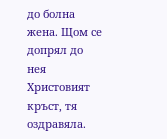до болна жена. Щом се допрял до нея Христовият кръст, тя оздравяла.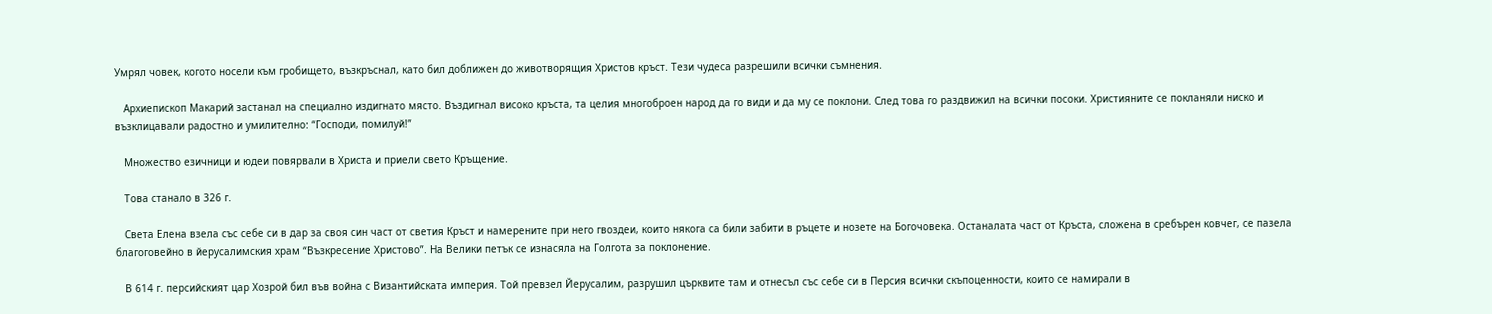Умрял човек, когото носели към гробището, възкръснал, като бил доближен до животворящия Христов кръст. Тези чудеса разрешили всички съмнения.

   Архиепископ Макарий застанал на специално издигнато място. Въздигнал високо кръста, та целия многоброен народ да го види и да му се поклони. След това го раздвижил на всички посоки. Християните се покланяли ниско и възклицавали радостно и умилително: “Господи, помилуй!”

   Множество езичници и юдеи повярвали в Христа и приели свето Кръщение.

   Това станало в 326 г.

   Света Елена взела със себе си в дар за своя син част от светия Кръст и намерените при него гвоздеи, които някога са били забити в ръцете и нозете на Богочовека. Останалата част от Кръста, сложена в сребърен ковчег, се пазела благоговейно в йерусалимския храм “Възкресение Христово”. На Велики петък се изнасяла на Голгота за поклонение.

   В 614 г. персийският цар Хозрой бил във война с Византийската империя. Той превзел Йерусалим, разрушил църквите там и отнесъл със себе си в Персия всички скъпоценности, които се намирали в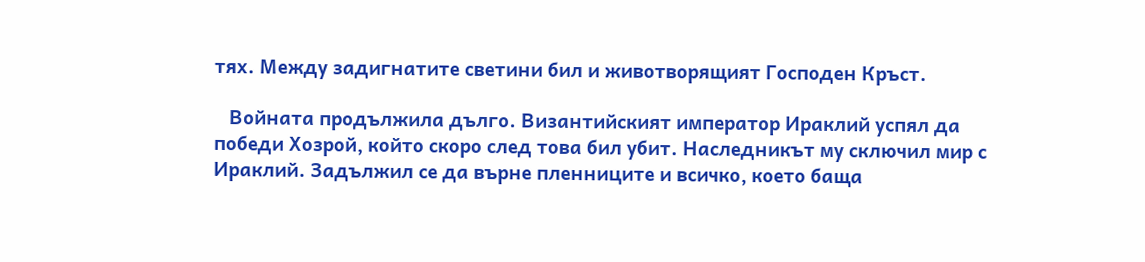тях. Между задигнатите светини бил и животворящият Господен Кръст.

   Войната продължила дълго. Византийският император Ираклий успял да победи Хозрой, който скоро след това бил убит. Наследникът му сключил мир с Ираклий. Задължил се да върне пленниците и всичко, което баща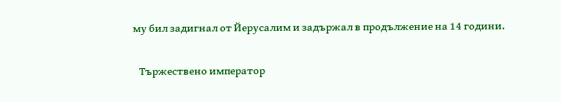му бил задигнал от Йерусалим и задържал в продължение на 14 години.

   Тържествено император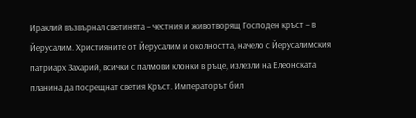Ираклий възвърнал светинята – честния и животворящ Господен кръст – в Йерусалим. Християните от Йерусалим и околността, начело с Йерусалимския патриарх Захарий, всички с палмови клонки в ръце, излезли на Елеонската планина да посрещнат светия Кръст. Императорът бил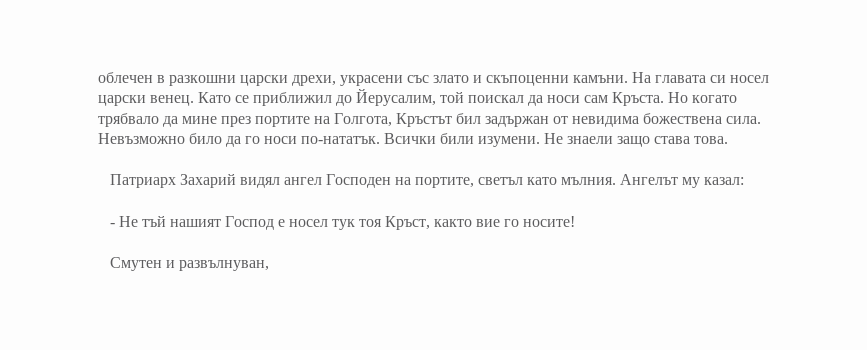облечен в разкошни царски дрехи, украсени със злато и скъпоценни камъни. На главата си носел царски венец. Като се приближил до Йерусалим, той поискал да носи сам Кръста. Но когато трябвало да мине през портите на Голгота, Кръстът бил задържан от невидима божествена сила. Невъзможно било да го носи по-нататък. Всички били изумени. Не знаели защо става това.

   Патриарх Захарий видял ангел Господен на портите, светъл като мълния. Ангелът му казал:

   - Не тъй нашият Господ е носел тук тоя Кръст, както вие го носите!

   Смутен и развълнуван,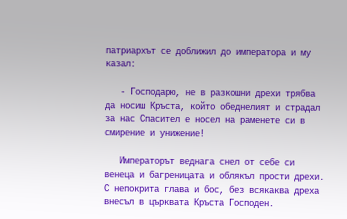патриархът се доближил до императора и му казал:

   - Господарю, не в разкошни дрехи трябва да носиш Кръста, който обеднелият и страдал за нас Спасител е носел на раменете си в смирение и унижение!

   Императорът веднага снел от себе си венеца и багреницата и облякъл прости дрехи. С непокрита глава и бос, без всякаква дреха внесъл в църквата Кръста Господен.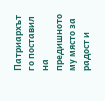Патриархът го поставил на предишното му място за радост и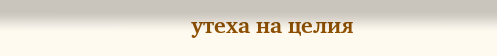утеха на целия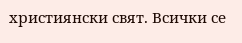християнски свят. Всички се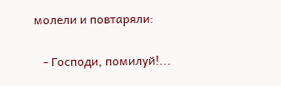молели и повтаряли:

   - Господи, помилуй!...